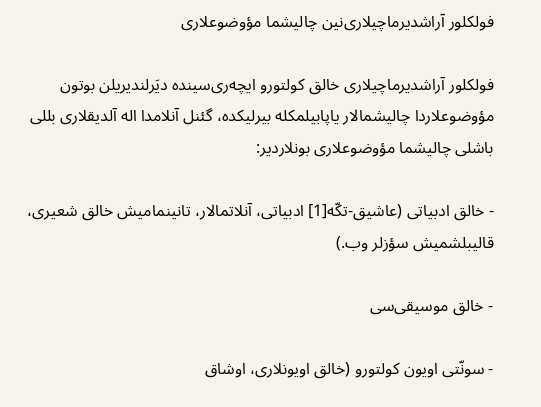فولکلور آراشدیرماچیلاری‌نین چالیشما مؤوضوعلاری

فولکلور آراشدیرماچیلاری خالق کولتورو ایچه‌ری‌سینده دیَرلندیریلن بوتون مؤوضوعلاردا چالیشما‌لار یاپابیلمکله بیرلیکده، گئنل آنلامدا اله آلدیقلاری بللی باشلی چالیشما مؤوضوعلاری بونلاردیر:

- خالق ادبیاتی (عاشیق-تکّه[1] ادبیاتی، آنلاتما‌لار، تانینمامیش خالق شعیری، قالیبلشمیش سؤزلر وب.)

- خالق موسیقی‌سی

- سونّتی اویون کولتورو (خالق اویونلاری، اوشاق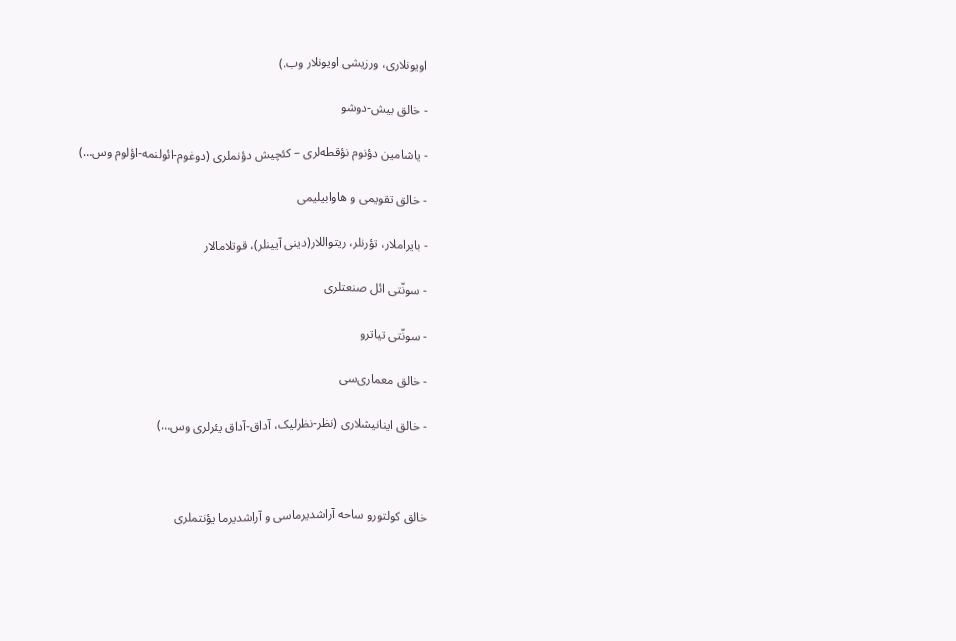اویونلاری، ورزیشی اویونلار وب.)

- خالق بیش-دوشو

- یاشامین دؤنوم نؤقطه‌لری – کئچیش دؤنملری (دوغوم-ائولنمه‌-اؤلوم وس…)

- خالق تقویمی و هاوابیلیمی

- بایراملار، تؤرنلر، ریتواللار(دینی آیینلر)، قوتلاما‌لار

- سونّتی ائل صنعتلری

- سونّتی تیاترو

- خالق معماری‌سی

- خالق اینانیشلاری (نظر-نظرلیک، آداق-آداق یئرلری وس…)



خالق کولتورو ساحه آراشدیرماسی و آراشدیرما یؤنتملری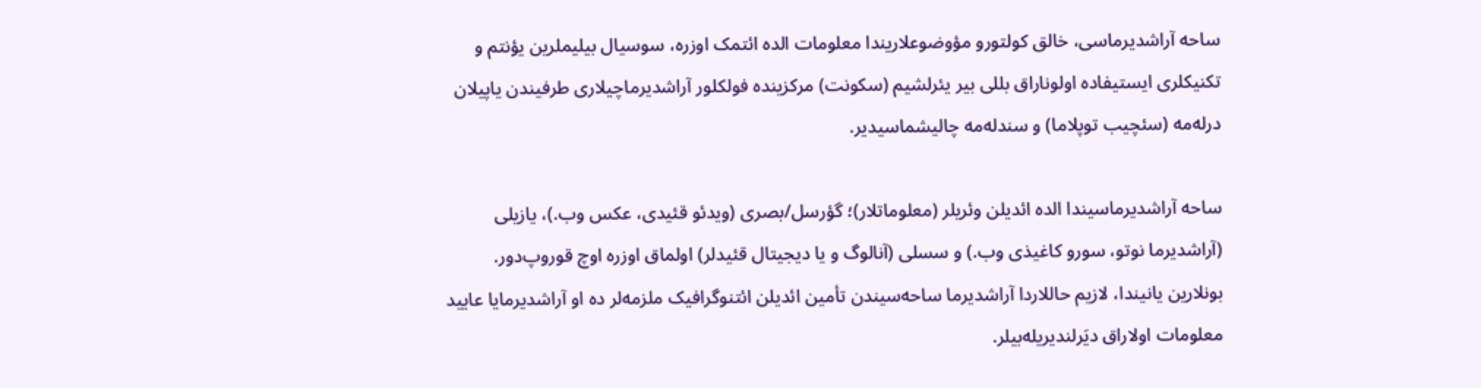ساحه آراشدیرماسی، خالق کولتورو مؤوضوعلاریندا معلومات الده ائتمک اوزره، سوسیال بیلیملرین یؤنتم و تکنیکلری ایستیفاده اولوناراق بللی بیر یئرلشیم (سکونت) مرکزینده فولکلور آراشدیرماچیلاری طرفیندن یاپیلان درله‌مه (سئچیب توپلاما) و سندله‌مه‌ چالیشماسیدیر.

ساحه آراشدیرماسیندا الده ائدیلن وئریلر (معلوماتلار)؛ گؤرسل/بصری (ویدئو قئیدی، عکس وب.)، یازیلی (آراشدیرما نوتو، سورو کاغیذی وب.) و سسلی (آنالوگ و یا دیجیتال قئیدلر) اولماق اوزره اوچ قوروپ‌دور. بونلارین یانیندا، لازیم حاللاردا آراشدیرما ساحه‌سیندن تأمین ائدیلن ائتنوگرافیک ملزمه‌لر ده او آراشدیرمایا عایید معلومات اولاراق دیَرلندیریله‌بیلر.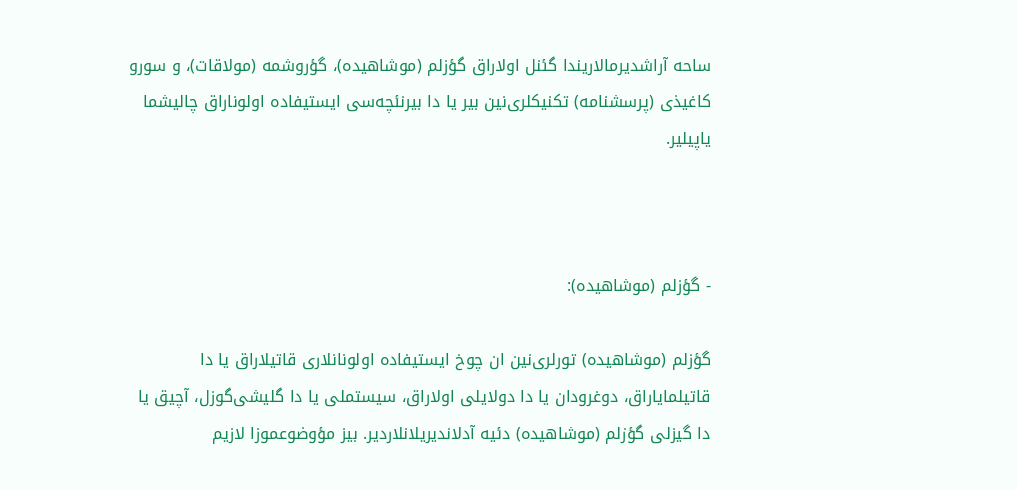ساحه آراشدیرما‌لاریندا گئنل اولاراق گؤزلم (موشاهیده)، گؤروشمه‌ (مولاقات)، و سورو کاغیذی (پرسشنامه) تکنیکلری‌نین بیر یا دا بیرنئچه‌سی ایستیفاده اولوناراق چالیشما یاپیلیر.



- گؤزلم (موشاهیده):

گؤزلم (موشاهیده) تورلری‌نین ان چوخ ایستیفاده اولونانلاری قاتیلاراق یا دا قاتیلمایاراق، دوغرودان یا دا دولایلی اولاراق، سیستملی یا دا گلیشی‌گوزل، آچیق یا دا گیزلی گؤزلم (موشاهیده) دئیه آدلاندیریلانلاردیر. بیز مؤوضوعموزا لازیم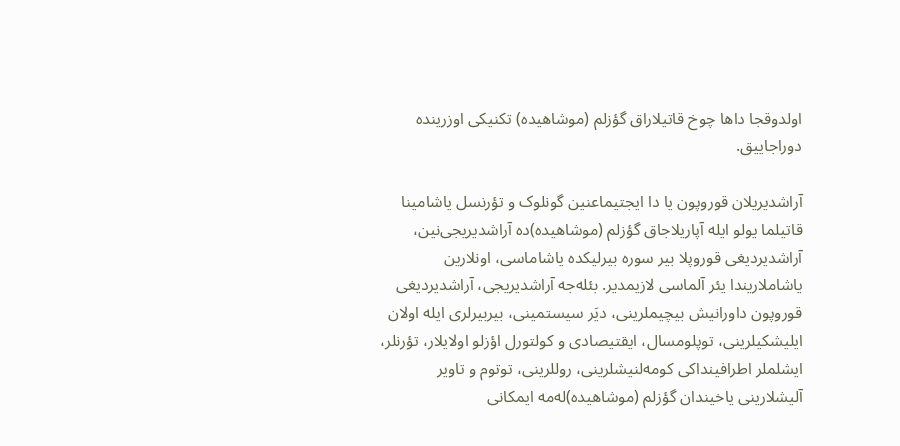اولدوقجا داها چوخ قاتیلاراق گؤزلم (موشاهیده) تکنیکی اوزرینده دوراجاییق.

آراشدیریلان قوروپون یا دا ایجتیماعنین گونلوک و تؤرنسل یاشامینا قاتیلما یولو ایله آپاریلاجاق گؤزلم (موشاهیده)ده آراشدیریجی‌نین، آراشدیردیغی قوروپلا بیر سوره‌ بیرلیکده یاشاماسی، اونلارین یاشاملاریندا یئر آلماسی لازیمدیر. بئله‌جه آراشدیریجی، آراشدیردیغی قوروپون داورانیش بیچیملرینی، دیَر سیستمینی، بیربیرلری ایله اولان ایلیشکیلرینی، توپلومسال، ایقتیصادی و کولتورل اؤزلو اولایلار، تؤرنلر، ایشلملر اطرافینداکی کومه‌لنیشلرینی، روللرینی، توتوم و تاویر آلیشلارینی یاخیندان گؤزلم (موشاهیده)له‌مه ایمکانی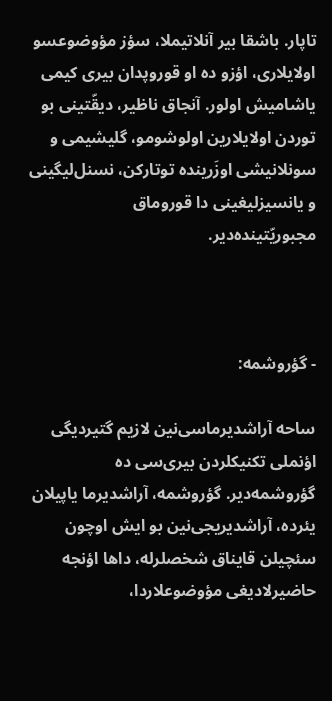تاپار. باشقا بیر آنلاتیملا، سؤز مؤوضوعسو اولایلاری، اؤزو ده او قوروپدان بیری کیمی یاشامیش اولور. آنجاق ناظیر، دیقّتینی بو توردن اولایلارین اولوشومو، گلیشیمی و سونلانیشی اوزَرینده توتارکن، نسنل‌لیگینی و یانسیزلیغینی دا قوروماق مجبوریّتینده‌دیر.



- گؤروشمه‌:

ساحه آراشدیرماسی‌نین لازیم گتیردیگی اؤنملی تکنیکلردن بیری‌سی ده گؤروشمه‌‌دیر. گؤروشمه‌، آراشدیرما یاپیلان یئرده‌، آراشدیریجی‌نین بو ایش اوچون سئچیلن قایناق شخصلرله، داها اؤنجه‌ حاضیرلادیغی مؤوضوعلاردا،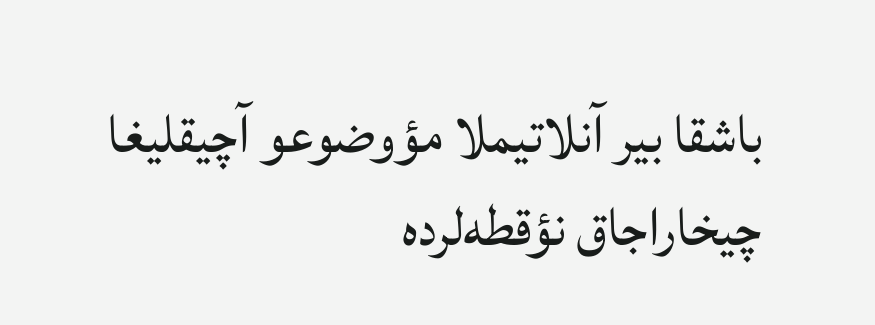باشقا بیر آنلاتیملا مؤوضوعو آچیقلیغا چیخاراجاق نؤقطه‌لرده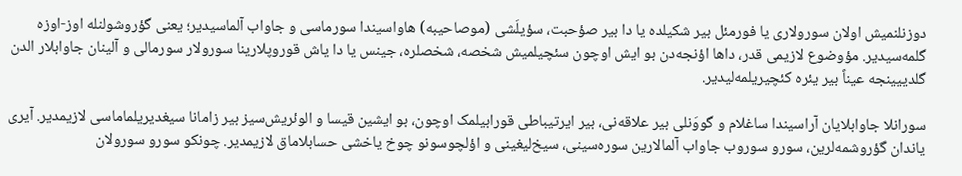دوزنلنمیش اولان سورولاری یا فورمئل بیر شکیلده یا دا بیر صؤحبت، سؤیلَشی (موصاحیبه) هاواسیندا سورماسی و جاواب آلماسیدیر؛ یعنی گؤروشولنله اوز-اوزه گلمه‌سیدیر. مؤوضوع لازیمی قدر، داها اؤنجه‌دن بو ایش اوچون سئچیلمیش شخصه، شخصلره، جینس یا دا یاش قوروپلارینا سورولار سورما‌لی و آلینان جاوابلار الدن گلدییینجه عیناً بیر یئره کئچیریلمه‌‌لیدیر.

سورانلا جاوابلایان آراسیندا ساغلام و گووَنلی بیر علاقه‌نی، بیر ایرتیباطی قورابیلمک اوچون، بو ایشین قیسا و الوئریش‌سیز بیر زامانا سیغدیریلماماسی لازیمدیر. آیری یاندان گؤروشمه‌‌لرین، سورو سوروب جاواب آلما‌لارین سوره‌سینی، سیخ‌لیغینی و اؤلچوسونو چوخ یاخشی حسابلاماق لازیمدیر. چونکو سورو سورولان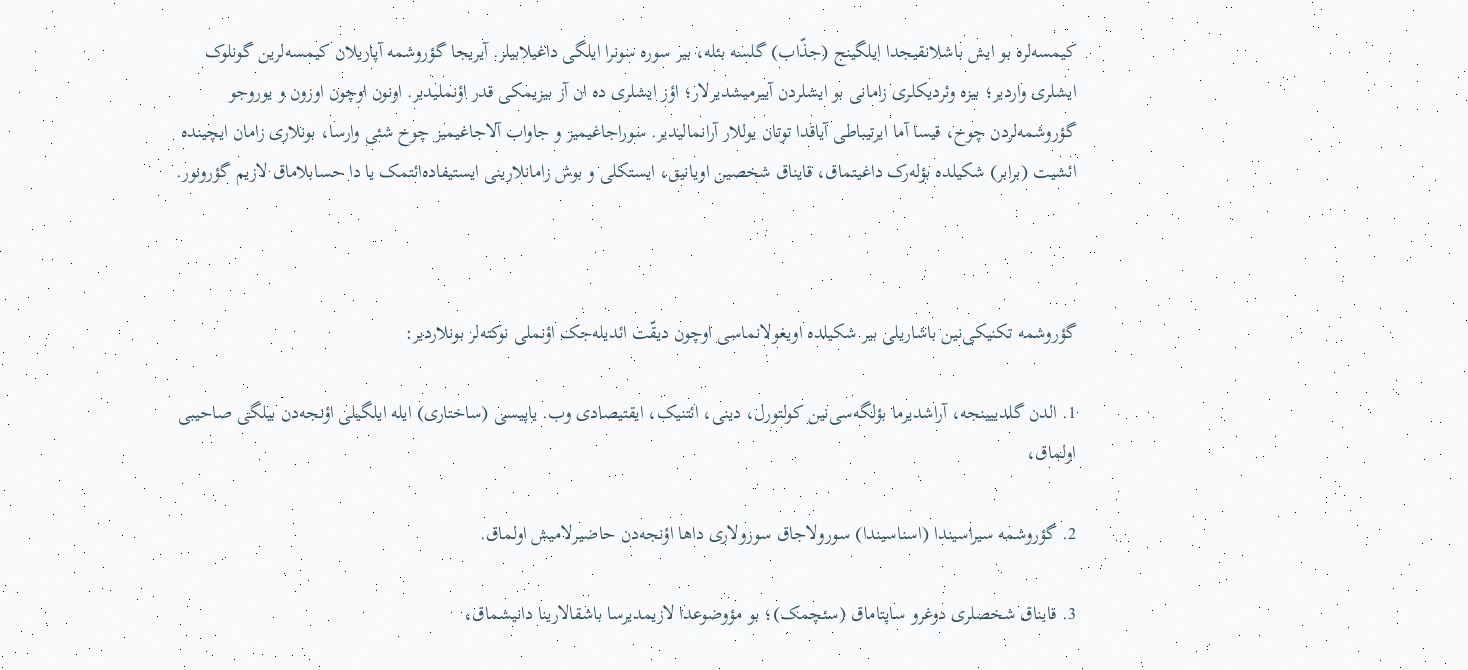کیمسه‌لره بو ایش باشلانقیجدا ایلگینج (جذّاب) گلسه‌ بئله، بیر سوره‌ سونرا ایلگی داغیلابیلر. آیریجا گؤروشمه‌ آپاریلان کیمسه‌لرین گونلوک ایشلری واردیر؛ بیزه وئردیکلری زامانی بو ایشلردن آییرمیشدیرلار؛ اؤز ایشلری ده ان آز بیزیمکی قدر اؤنملیدیر. اونون اوچون اوزون و یوروجو گؤروشمه‌لردن چوخ، قیسا آما ایرتیباطی آیاقدا توتان یوللار آرانما‌لیدیر. سوراجاغیمیز و جاواب آلاجاغیمیز چوخ شئی وارسا، بونلاری زامان ایچینده‌ ائشیت (برابر) شکیلده بؤله‌رک داغیتماق، قایناق شخصین اویانیق، ایستکلی و بوش زامانلارینی ایستیفاده‌ائتمک یا دا حسابلاماق لازیم گؤرونور.



گؤروشمه‌ تکنیکی‌نین باشاریلی بیر شکیلده اویغولانماسی اوچون دیقّت ائدیله‌جک اؤنملی نوکته‌لر بونلاردیر:

1. الدن گلدییینجه، آراشدیرما بؤلگه‌سی‌نین کولتورل، دینی، ائتنیک، ایقتیصادی وب. یاپیسی (ساختاری) ایله ایلگیلی اؤنجه‌دن بیلگی صاحیبی اولماق،

2. گؤروشمه‌ سیراسیندا (اسناسیندا) سورولاجاق سورولاری داها اؤنجه‌دن حاضیرلامیش اولماق.

3. قایناق شخصلری دوغرو ساپتاماق (سئچمک)؛ بو مؤوضوعدا لازیمدیرسا باشقا‌لارینا دانیشماق،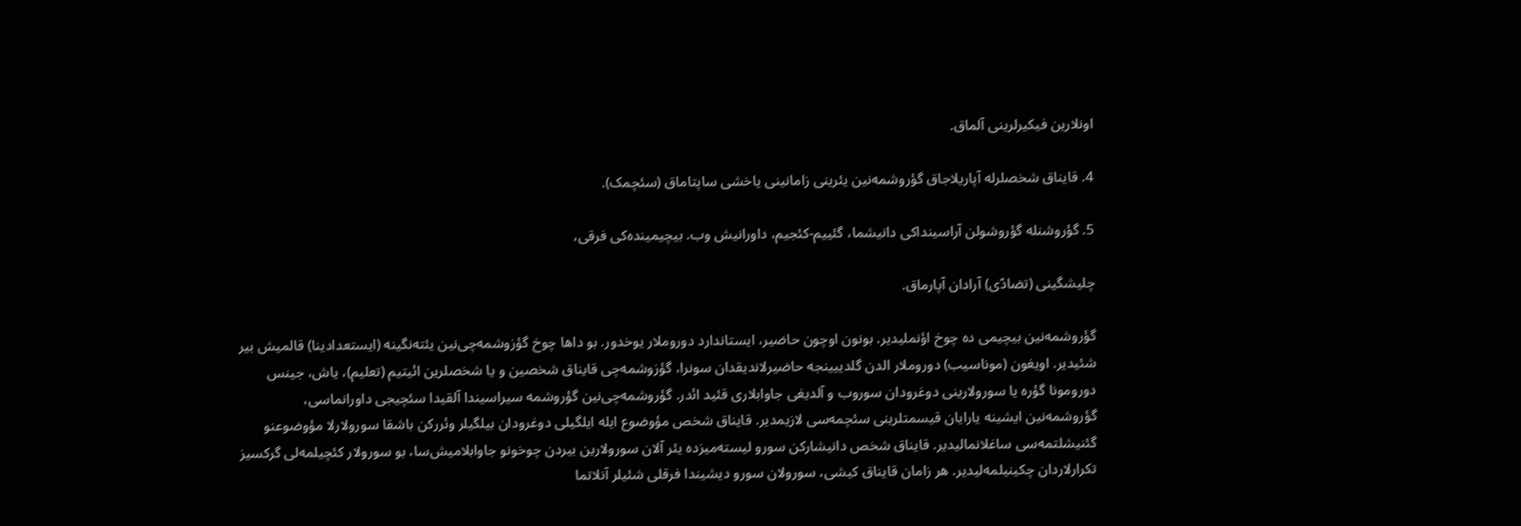اونلارین فیکیرلرینی آلماق.

4. قایناق شخصلرله آپاریلاجاق گؤروشمه‌نین یئرینی زامانینی یاخشی ساپتاماق (سئچمک).

5. گؤروشنله گؤروشولن آراسینداکی دانیشما، گئییم-کئجیم، داورانیش وب. بیچیمینده‌کی فرقی،

چلیشگینی (تضادّی) آرادان آپارماق.

گؤروشمه‌نین بیچیمی ده چوخ اؤنملیدیر. بونون اوچون حاضیر، ایستاندارد دوروملار یوخدور. بو داها چوخ گؤزوشمه‌چی‌نین یئته‌نگینه (ایستعدادینا) قالمیش بیر شئیدیر. اویغون (موناسیب) دوروملار الدن گلدییینجه حاضیرلاندیقدان سونرا، گؤزوشمه‌چی قایناق شخصین و یا شخصلرین ائیتیم (تعلیم)، یاش، جینس دورومونا گؤره یا سورولارینی دوغرودان سوروب و آلدیغی جاوابلاری قئید ائدر. گؤروشمه‌چی‌نین گؤروشمه‌ سیراسیندا آلقیدا سئچیجی داورانماسی، گؤروشمه‌نین ایشینه‌ یارایان قیسمتلرینی سئچمه‌سی لازیمدیر. قایناق شخص مؤوضوع ایله ایلگیلی دوغرودان بیلگیلر وئررکن باشقا سورولارلا مؤوضوعنو گئنیشلتمه‌سی ساغلانما‌لیدیر. قایناق شخص دانیشارکن سورو لیسته‌میزده یئر آلان سورولارین بیردن چوخونو جاوابلامیش‌سا، بو سورولار کئچیلمه‌لی گرکسیز تکرارلاردان چکینیلمه‌لیدیر. هر زامان قایناق کیشی، سورولان سورو دیشیندا فرقلی شئیلر آنلاتما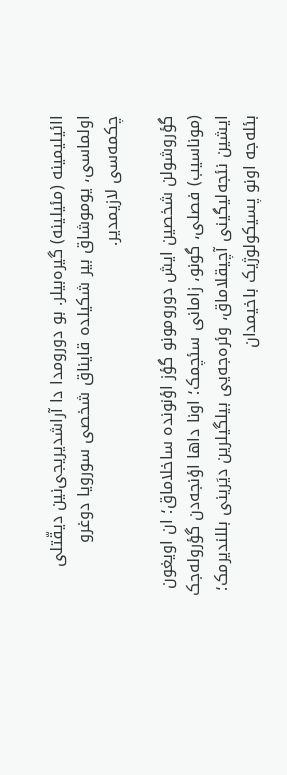اائیلیمینه (مئیلینه) گیره‌بیلر. بو دورومدا دا آراشدیریجی‌نین دیقّتلی اولماسی، یوموشاق بیر شکیلده قایناق شخصی سورویا دوغرو چکمه‌سی لازیمدیر.

گؤروشولن شخصین ایش دورومونو گؤز اؤنونده ساخلاماق؛ ان اویغون (موناسیب) فصلی، گونو، زامانی سئچمک؛ اونا داها اؤنجه‌دن گؤروله‌جک ایشین نئجه‌لیگینی آچیقلاماق، وئره‌جه‌یی بیلگیلرین دیَرینی بللندیرمک؛ بئله‌جه اونو پسیکولوژیک باخیمدان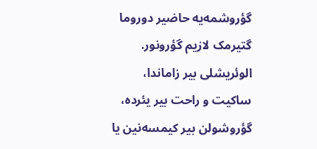گؤروشمه‌یه حاضیر دوروما گتیرمک لازیم گؤرونور. الوئریشلی بیر زاماندا، ساکیت و راحت بیر یئرده‌، گؤروشولن بیر کیمسه‌نین یا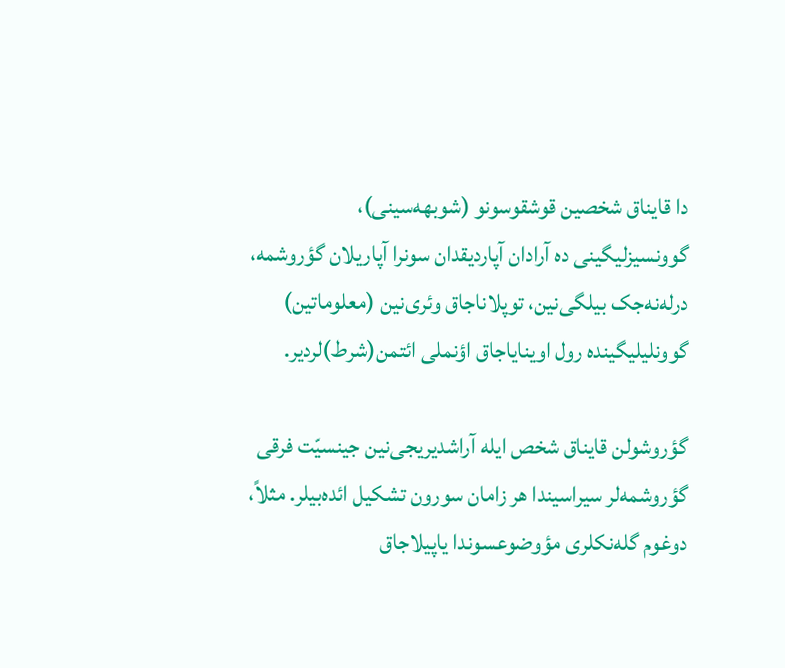دا قایناق شخصین قوشقوسونو (شوبهه‌سینی)، گوونسیزلیگینی ده آرادان آپاردیقدان سونرا آپاریلان گؤروشمه‌، درله‌نه‌جک بیلگی‌نین، توپلاناجاق وئری‌نین (معلوماتین) گوونلیلیگینده رول اوینایاجاق اؤنملی ائتمن(شرط)لردیر.

گؤروشولن قایناق شخص ایله آراشدیریجی‌نین جینسیّت فرقی گؤروشمه‌لر سیراسیندا هر زامان سورون تشکیل ائده‌بیلر. مثلاً، دوغوم گله‌نکلری مؤوضوعسوندا یاپیلاجاق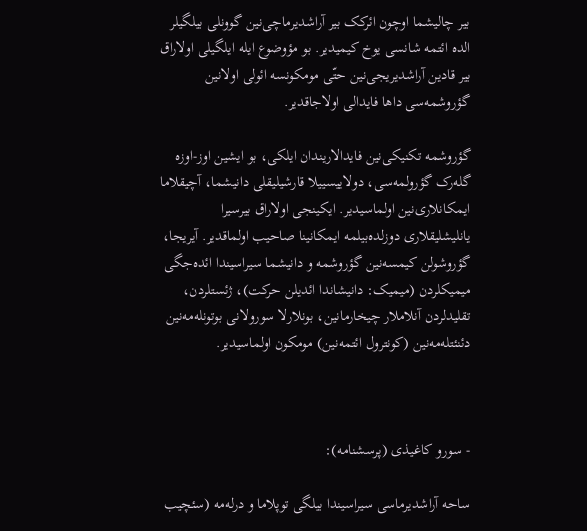بیر چالیشما اوچون ائرکک بیر آراشدیرماچی‌نین گوونلی بیلگیلر الده ائتمه شانسی یوخ کیمیدیر. بو مؤوضوع ایله ایلگیلی اولاراق بیر قادین آراشدیریجی‌نین حتّی مومکونسه ائولی اولانین گؤروشمه‌سی داها فایدا‌لی اولاجاقدیر.

گؤروشمه‌ تکنیکی‌نین فایدالاریندان ایلکی، بو ایشین اوز-اوزه گله‌رک گؤرولمه‌سی، دولاییسییلا قارشیلیقلی دانیشما، آچیقلاما ایمکانلاری‌نین اولماسیدیر. ایکینجی اولاراق بیرسیرا یانلیشلیقلاری دوزلده‌بیلمه‌ ایمکانینا صاحیب اولماقدیر. آیریجا، گؤروشولن کیمسه‌نین گؤروشمه‌ و دانیشما سیراسیندا ائده‌جگی میمیکلردن (میمیک: دانیشاندا ائدیلن حرکت)، ژئستلردن، تقلیدلردن آنلاملار چیخارمانین، بونلارلا سورولانی بوتونله‌مه‌نین دئنئتله‌مه‌نین (کونترول ائتمه‌نین) مومکون اولماسیدیر.



- سورو کاغیذی (پرسشنامه):

ساحه آراشدیرماسی سیراسیندا بیلگی توپلاما و درله‌مه (سئچیب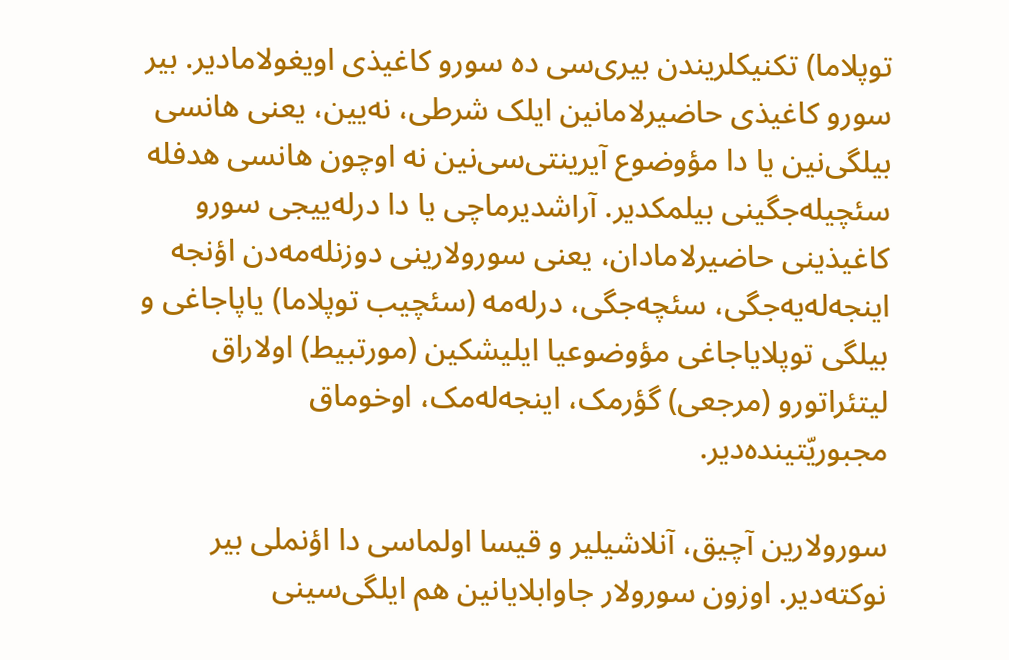توپلاما) تکنیکلریندن بیری‌سی ده سورو کاغیذی اویغولاما‌دیر. بیر سورو کاغیذی حاضیرلامانین ایلک شرطی، نه‌یین، یعنی هانسی بیلگی‌نین یا دا مؤوضوع آیرینتی‌سی‌نین نه اوچون هانسی هدفله سئچیله‌جگینی بیلمکدیر. آراشدیرماچی‌ یا دا درله‌ییجی سورو کاغیذینی حاضیرلاما‌دان، یعنی سورولارینی دوزنله‌مه‌دن اؤنجه‌ اینجه‌له‌یه‌جگی، سئچه‌جگی، درله‌مه (سئچیب توپلاما) یاپاجاغی و بیلگی توپلایاجاغی مؤوضوعیا ایلیشکین (مورتبیط) اولاراق لیتئراتورو (مرجعی) گؤرمک، اینجه‌له‌مک، اوخوماق مجبوریّتینده‌دیر.

سورولارین آچیق، آنلاشیلیر و قیسا اولماسی دا اؤنملی بیر نوکته‌دیر. اوزون سورولار جاوابلایانین هم ایلگی‌سینی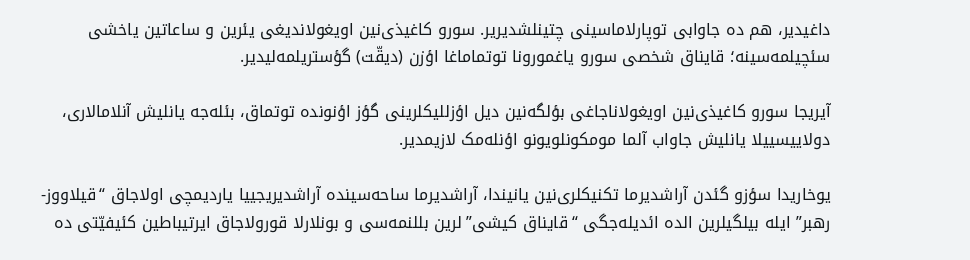داغیدیر، هم ده جاوابی توپارلاماسینی چتینلشدیریر. سورو کاغیذی‌نین اویغولاندیغی یئرین و ساعاتین یاخشی سئچیلمه‌سینه؛ قایناق شخصی سورو یاغمورونا توتماماغا اؤزن (دیقّت) گؤستریلمه‌‌لیدیر.

آیریجا سورو کاغیذی‌نین اویغولاناجاغی بؤلگه‌نین دیل اؤزللیکلرینی گؤز اؤنونده توتماق، بئله‌جه یانلیش آنلاما‌لاری، دولاییسییلا یانلیش جاواب آلما مومکونلویونو اؤنله‌مک لازیمدیر.

یوخاریدا سؤزو گئدن آراشدیرما تکنیکلری‌نین یانیندا، آراشدیرما ساحه‌سینده آراشدیریجییا یاردیمچی اولاجاق “قیلاووز-رهبر” ایله بیلگیلرین الده ائدیله‌جگی “قایناق کیشی”لرین بللنمه‌سی و بونلارلا قورولاجاق ایرتیباطین کئیفیّتی ده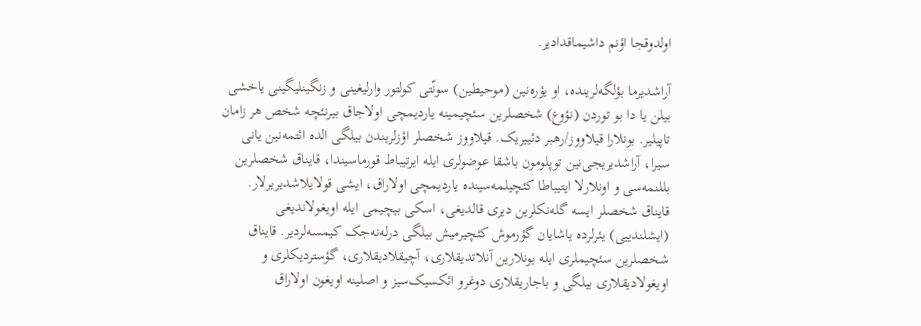اولدوقجا اؤنم داشیماقدا‌دیر.

آراشدیرما بؤلگه‌لرینده، او یؤره‌نین (موحیطین) سونّتی کولتور وارلیغینی و زنگینلیگینی یاخشی بیلن یا دا بو توردن (نؤوع) شخصلرین سئچیمینه یاردیمچی اولاجاق بیرنئچه شخص هر زامان تاپیلیر. بونلارا قیلاووز/رهبر دئییریک. قیلاووز شخصلر اؤزلریندن بیلگی الده ائتمه‌نین یانی سیرا، آراشدیریجی‌نین توپلومون باشقا عوضولری ایله ایرتیباط قورماسیندا، قایناق شخصلرین بللنمه‌سی و اونلارلا ایتیباطا کئچیلمه‌سینده یاردیمچی اولاراق، ایشی قولایلاشدیریرلار. قایناق شخصلر ایسه گله‌نکلرین دیری قالدیغی، اسکی بیچیمی ایله اویغولاندیغی (ایشلندییی) یئرلرده یاشایان گؤرموش کئچیرمیش بیلگی درله‌نه‌جک کیمسه‌لردیر. قایناق شخصلرین سئچیملری ایله بونلارین آنلاتدیقلاری، آچیقلادیقلاری، گؤستردیکلری و اویغولادیقلاری بیلگی و باجاریقلاری دوغرو ائکسیک‌سیز و اصلینه اویغون اولاراق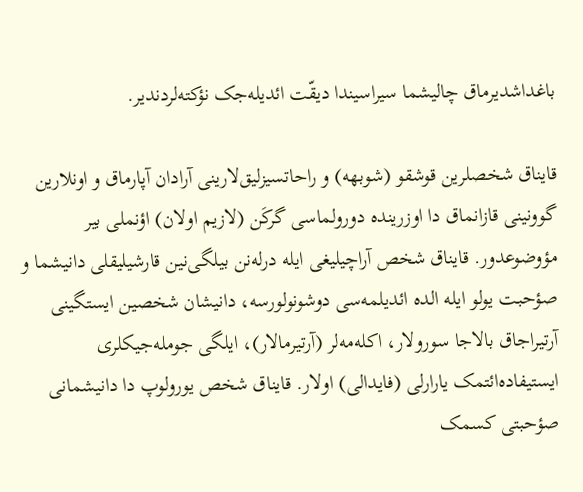باغداشدیرماق چالیشما سیراسیندا دیقّت ائدیله‌جک نؤکته‌لردندیر.

قایناق شخصلرین قوشقو (شوبهه) و راحاتسیزلیق‌لارینی آرادان آپارماق و اونلارین گوونینی قازانماق دا اوزرینده دورولماسی گرکَن (لازیم اولان) اؤنملی بیر مؤوضوعدور. قایناق شخص آراچیلیغی ایله درله‌نن بیلگی‌نین قارشیلیقلی دانیشما و صؤحبت یولو ایله الده ائدیلمه‌سی دوشونولورسه، دانیشان شخصین ایستگینی آرتیراجاق بالاجا سورولار، اکله‌مه‌لر (آرتیرمالار)، ایلگی جومله‌جیکلری ایستیفاده‌ائتمک یارارلی (فایدالی) اولار. قایناق شخص یورولوپ دا دانیشمانی صؤحبتی کسمک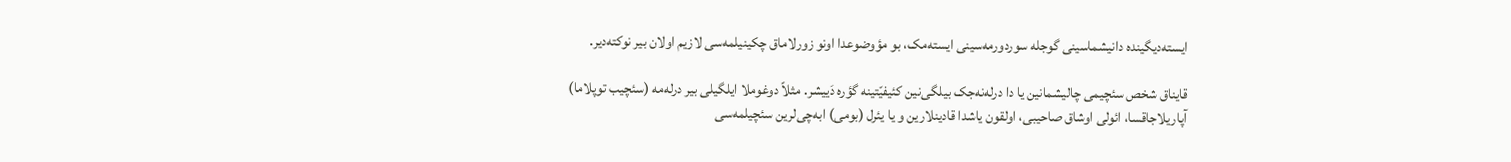ایسته‌دیگینده دانیشماسینی گوجله سوردورمه‌سینی ایسته‌مک، بو مؤوضوعدا اونو زورلاماق چکینیلمه‌سی لازیم اولان بیر نوکته‌دیر.

قایناق شخص سئچیمی چالیشمانین یا دا درله‌نه‌جک بیلگی‌نین کئیفیّتینه گؤره دَییشر. مثلاً دوغوملا ایلگیلی بیر درله‌مه (سئچیب توپلاما) آپاریلاجاقسا، ائولی اوشاق صاحیبی، اولقون یاشدا قادینلارین و یا یئرل (بومی) ابه‌چی‌لرین سئچیلمه‌سی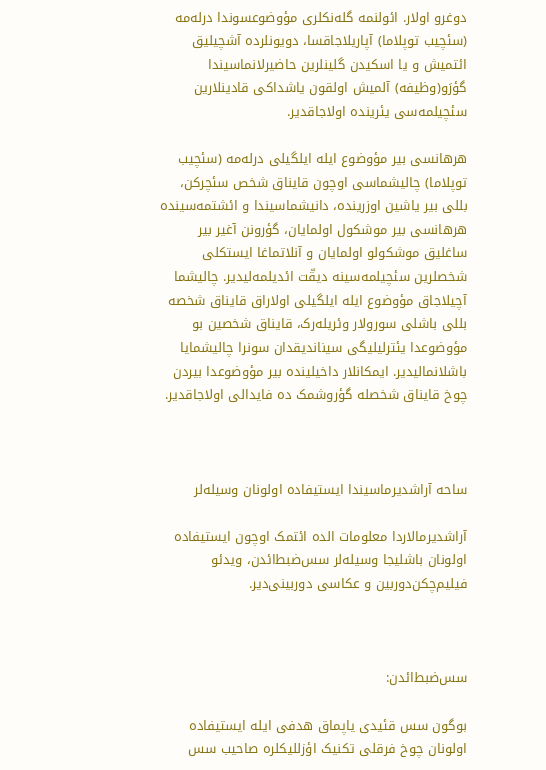دوغرو اولار. ائولنمه‌ گله‌نکلری مؤوضوعسوندا درله‌مه (سئچیب توپلاما) آپاریلاجاقسا، دویونلرده‌ آشچیلیق ائتمیش و یا اسکیدن گلینلرین حاضیرلانماسیندا گؤرَو(وظیفه) آلمیش اولقون یاشداکی قادینلارین سئچیلمه‌سی یئرینده اولاجاقدیر.

هرهانسی بیر مؤوضوع ایله ایلگیلی درله‌مه (سئچیب توپلاما) چالیشماسی اوچون قایناق شخص سئچرکن، بللی بیر یاشین اوزرینده، دانیشماسیندا و ائشتمه‌سینده هرهانسی بیر موشکول اولمایان، گؤرونن آغیر بیر ساغلیق موشکولو اولمایان و آنلاتماغا ایستکلی شخصلرین سئچیلمه‌سینه دیقّت ائدیلمه‌‌لیدیر. چالیشما آچیلاجاق مؤوضوع ایله ایلگیلی اولاراق قایناق شخصه بللی باشلی سورولار وئریله‌رک، قایناق شخصین بو مؤوضوعدا یئترلیلیگی سیناندیقدان سونرا چالیشمایا باشلانما‌لیدیر. ایمکانلار داخیلینده بیر مؤوضوعدا بیردن چوخ قایناق شخصله گؤروشمک ده فایدا‌لی اولاجاقدیر.



ساحه آراشدیرماسیندا ایستیفاده اولونان وسیله‌لر

آراشدیرما‌لاردا معلومات الده ائتمک اوچون ایستیفاده اولونان باشلیجا وسیله‌لر سس‌ضبط‌ائدن، ویدئو فیلیم‌چکن‌دوربین و عکاسی دوربینی‌دیر.



سس‌ضبط‌ائدن:

بوگون سس قئیدی یاپماق هدفی ایله ایستیفاده اولونان چوخ فرقلی تکنیک اؤزللیکلره‌ صاحیب سس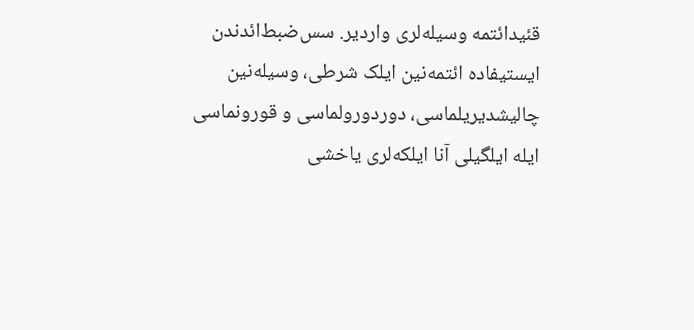قئیدائتمه وسیله‌لری واردیر. سس‌ضبط‌ائدندن ایستیفاده ‌ائتمه‌نین ایلک شرطی، وسیله‌نین چالیشدیریلماسی، دوردورولماسی و قورونماسی ایله ایلگیلی آنا ایلکه‌لری یاخشی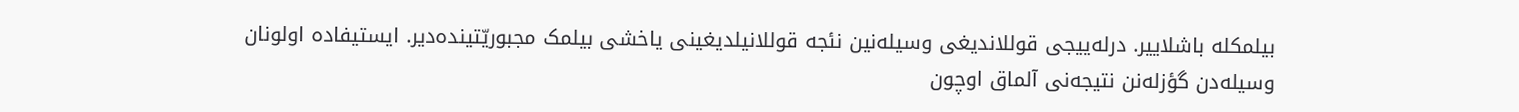بیلمکله باشلاییر. درله‌ییجی قوللاندیغی وسیله‌نین نئجه قوللانیلدیغینی یاخشی بیلمک مجبوریّتینده‌دیر. ایستیفاده اولونان وسیله‌دن گؤزله‌نن نتیجه‌نی آلماق اوچون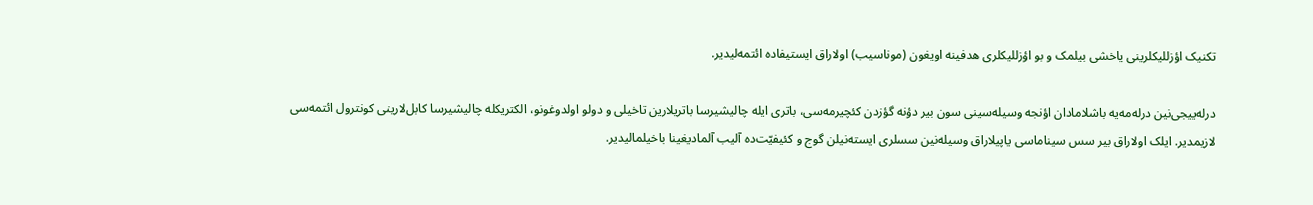تکنیک اؤزللیکلرینی یاخشی بیلمک و بو اؤزللیکلری هدفینه اویغون (موناسیب) اولاراق ایستیفاده ‌ائتمه‌لیدیر.

درله‌ییجی‌نین درله‌مه‌یه باشلاما‌دان اؤنجه‌ وسیله‌سینی سون بیر دؤنه گؤزدن کئچیرمه‌سی، باتری ایله چالیشیرسا باتریلارین تاخیلی و دولو اولدوغونو، الکتریکله چالیشیرسا کابل‌لارینی کونترول ائتمه‌سی لازیمدیر. ایلک اولاراق بیر سس سیناماسی یاپیلاراق وسیله‌نین سسلری ایسته‌نیلن گوج و کئیفیّت‌ده آلیب آلمادیغینا باخیلما‌لیدیر.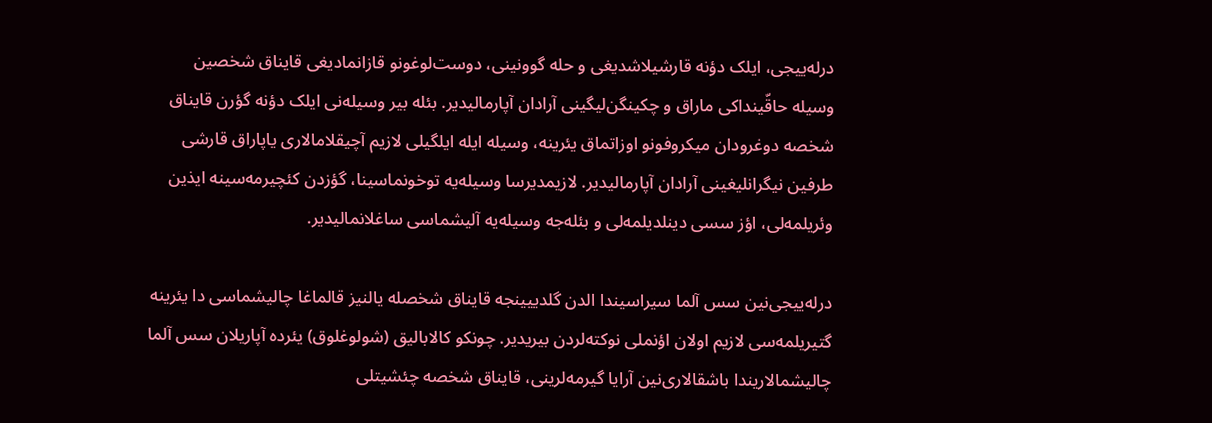درله‌ییجی، ایلک دؤنه قارشیلاشدیغی و حله گوونینی، دوست‌لوغونو قازانمادیغی قایناق شخصین وسیله‌ حاقّینداکی ماراق و چکینگن‌لیگینی آرادان آپارمالیدیر. بئله‌ بیر وسیله‌نی ایلک دؤنه گؤرن قایناق شخصه دوغرودان میکروفونو اوزاتماق یئرینه، وسیله ایله ایلگیلی لازیم آچیقلاما‌لاری یاپاراق قارشی طرفین نیگرانلیغینی آرادان آپارمالیدیر. لازیمدیرسا وسیله‌یه توخونماسینا، گؤزدن کئچیرمه‌سینه ایذین وئریلمه‌‌لی، اؤز سسی دینلدیلمه‌‌لی و بئله‌جه وسیله‌یه آلیشماسی ساغلانما‌لیدیر.

درله‌ییجی‌نین سس آلما سیراسیندا الدن گلدییینجه قایناق شخصله یالنیز قالماغا چالیشماسی دا یئرینه گتیریلمه‌سی لازیم اولان اؤنملی نوکته‌لردن بیریدیر. چونکو کالابالیق (شولوغلوق) یئرده‌ آپاریلان سس آلما چالیشما‌لاریندا باشقا‌لاری‌نین آرایا گیرمه‌لرینی، قایناق شخصه چئشیتلی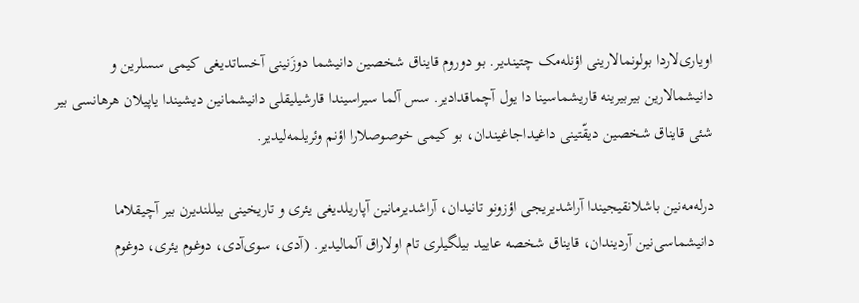اویاری‌لاردا بولونما‌لارینی اؤنله‌مک چتیندیر. بو دوروم قایناق شخصین دانیشما دوزَنینی آخساتدیغی کیمی سسلرین و دانیشما‌لارین بیربیرینه قاریشماسینا دا یول آچماقدا‌دیر. سس آلما سیراسیندا قارشیلیقلی دانیشمانین دیشیندا یاپیلان هرهانسی بیر شئی قایناق شخصین دیقّتینی داغیداجاغیندان، بو کیمی خوصوصلارا اؤنم وئریلمه‌‌لیدیر.

درله‌مه‌نین باشلانقیجیندا آراشدیریجی اؤزونو تانیدان، آراشدیرمانین آپاریلدیغی یئری و تاریخینی بیللندیرن بیر آچیقلاما دانیشماسی‌نین آردیندان، قایناق شخصه عایید بیلگیلری تام اولاراق آلما‌لیدیر. (آدی، سوی‌آدی، دوغوم یئری، دوغوم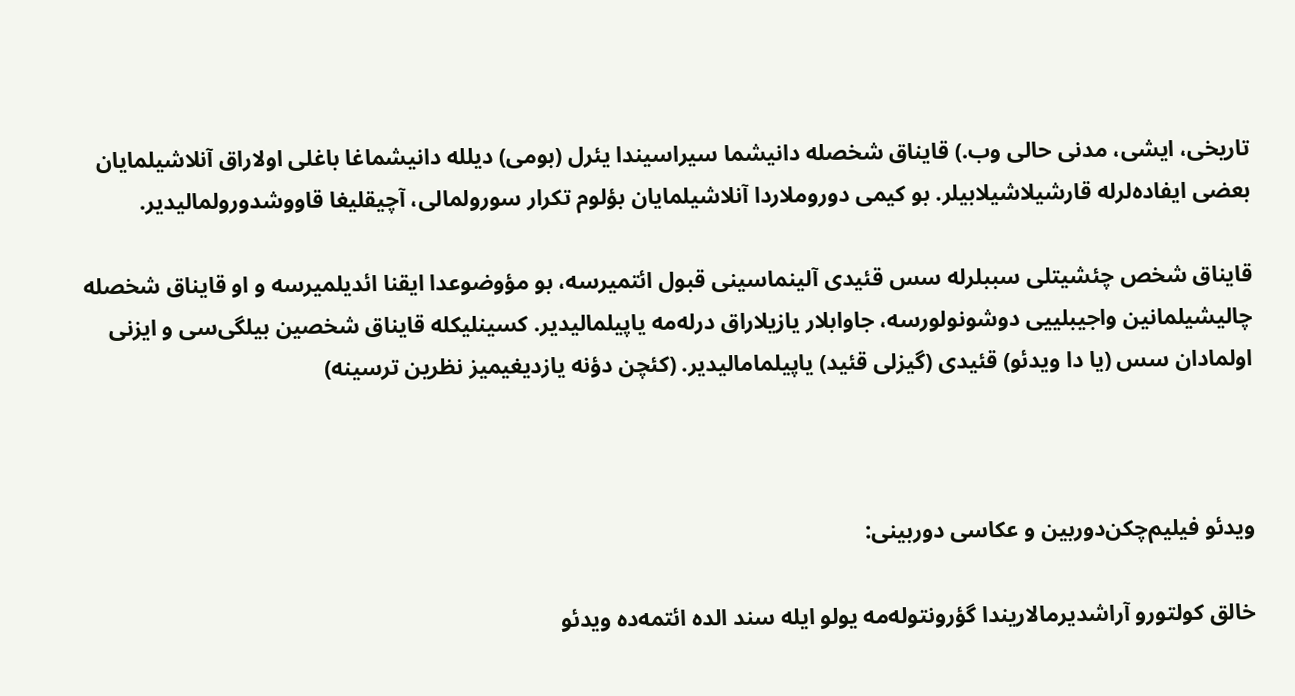تاریخی، ایشی، مدنی حالی وب.) قایناق شخصله دانیشما سیراسیندا یئرل (بومی) دیلله دانیشماغا باغلی اولاراق آنلاشیلمایان بعضی ایفاده‌لرله قارشیلاشیلابیلر. بو کیمی دوروملاردا آنلاشیلمایان بؤلوم تکرار سورولما‌لی، آچیقلیغا قاووشدورولما‌لیدیر.

قایناق شخص چئشیتلی سببلرله سس قئیدی آلینماسینی قبول ائتمیرسه، بو مؤوضوعدا ایقنا ائدیلمیرسه و او قایناق شخصله چالیشیلمانین واجیبلییی دوشونولورسه، جاوابلار یازیلاراق درله‌مه یاپیلما‌لیدیر. کسینلیکله قایناق شخصین بیلگی‌سی و ایزنی اولما‌دان سس (یا دا ویدئو) قئیدی (گیزلی قئید) یاپیلماما‌لیدیر. (کئچن دؤنه یازدیغیمیز نظرین ترسینه)



ویدئو فیلیم‌چکن‌دوربین و عکاسی دوربینی:

خالق کولتورو آراشدیرما‌لاریندا گؤرونتوله‌مه یولو ایله سند الده ائتمه‌ده ویدئو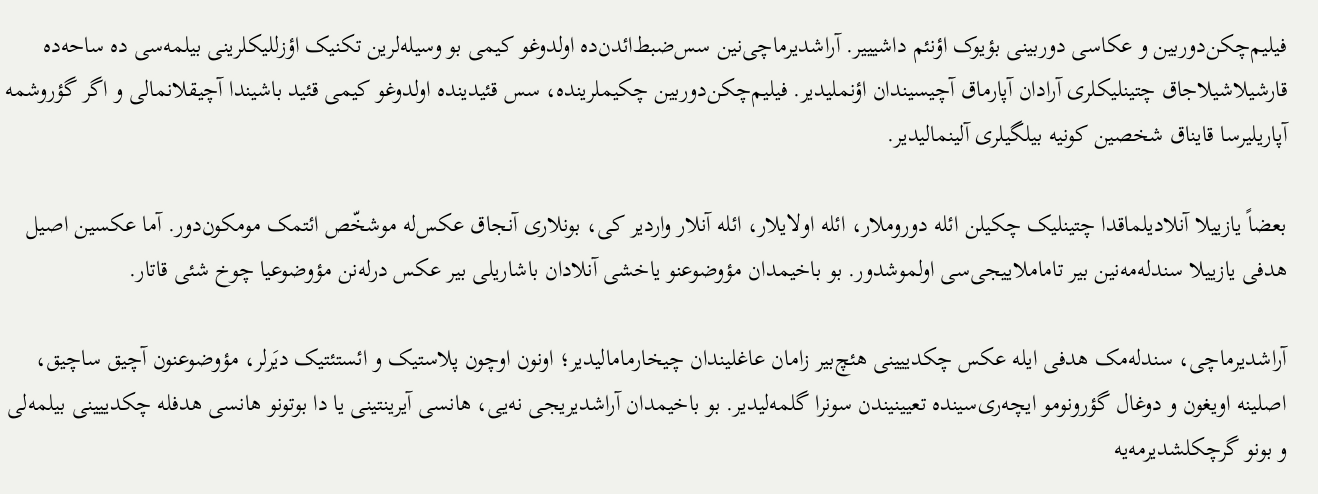فیلیم‌چکن‌دوربین و عکاسی دوربینی بؤیوک اؤنئم داشیییر. آراشدیرماچی‌نین سس‌ضبط‌ائدن‌ده اولدوغو کیمی بو وسیله‌لرین تکنیک اؤزللیکلرینی بیلمه‌سی ده ساحه‌ده قارشیلاشیلاجاق چتینلیکلری آرادان آپارماق آچیسیندان اؤنملیدیر. فیلیم‌چکن‌دوربین چکیملرینده، سس قئیدینده اولدوغو کیمی قئید باشیندا آچیقلانمالی و اگر گؤروشمه‌ آپاریلیرسا قایناق شخصین کونیه بیلگیلری آلینما‌لیدیر.

بعضاً یازییلا آنلادیلماقدا چتینلیک چکیلن ائله دوروملار، ائله اولایلار، ائله آنلار واردیر کی، بونلاری آنجاق عکس‌له موشخّص ائتمک مومکون‌دور. آما عکسین اصیل هدفی یازییلا سندله‌مه‌نین بیر تاماملاییجی‌سی اولموشدور. بو باخیمدان مؤوضوعنو یاخشی آنلادان باشاریلی بیر عکس درله‌نن مؤوضوعیا چوخ شئی قاتار.

آراشدیرماچی‌، سندله‌مک هدفی ایله عکس چکدییینی هئچ‌بیر زامان عاغلیندان چیخارماما‌لیدیر؛ اونون اوچون پلاستیک و ائستئتیک دیَرلر، مؤوضوعنون آچیق ساچیق، اصلینه اویغون و دوغال گؤرونومو ایچه‌ری‌سینده تعیینیندن سونرا گلمه‌لیدیر. بو باخیمدان آراشدیریجی نه‌یی، هانسی آیرینتینی یا دا بوتونو هانسی هدفله چکدییینی بیلمه‌لی و بونو گرچکلشدیرمه‌یه‌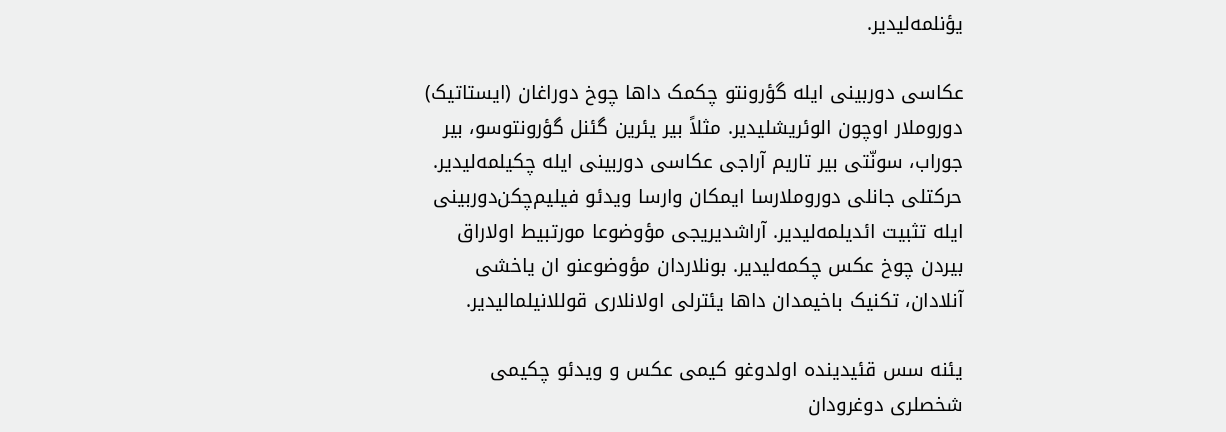یؤنلمه‌لیدیر.

عکاسی دوربینی ایله گؤرونتو چکمک داها چوخ دوراغان (ایستاتیک) دوروملار اوچون الوئریشلیدیر. مثلاً بیر یئرین گئنل گؤرونتوسو، بیر جوراب، سونّتی بیر تاریم آراجی عکاسی دوربینی ایله چکیلمه‌‌لیدیر. حرکتلی جانلی دوروملارسا ایمکان وارسا ویدئو فیلیم‌چکن‌دوربینی ایله تثبیت ائدیلمه‌لیدیر. آراشدیریجی مؤوضوعا مورتبیط اولاراق بیردن چوخ عکس چکمه‌‌لیدیر. بونلاردان مؤوضوعنو ان یاخشی آنلادان، تکنیک باخیمدان داها یئترلی اولانلاری قوللانیلما‌لیدیر.

یئنه سس قئیدینده اولدوغو کیمی عکس و ویدئو چکیمی شخصلری دوغرودان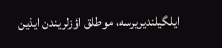ایلگیلندیریرسه، موطلق اؤزلریندن ایذین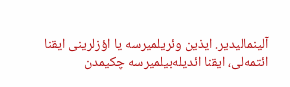آلینما‌لیدیر. ایذین وئریلمیرسه یا اؤزلرینی ایقنا ائتمه‌لی، ایقنا ائدیله‌بیلمیرسه چکیمدن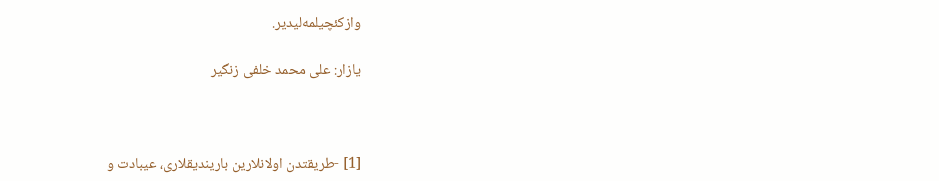وازکئچیلمه‌لیدیر.

یازار: علی محمد خلفی زنگیر



[1] -طریقتدن اولانلارین باریندیقلاری، عیبادت و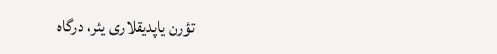تؤرن یاپدیقلاری یئر، درگاه